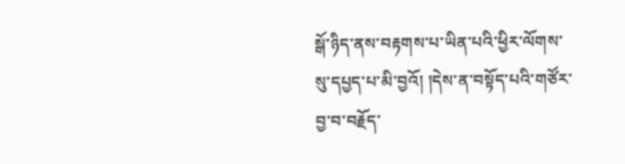སྒོ་ཉིད་ནས་བརྟགས་པ་ཡིན་པའི་ཕྱིར་ལོགས་སུ་དཔྱད་པ་མི་བྱའོ། །དེས་ན་བསྟོད་པའི་གཙོར་བྱ་བ་བརྗོད་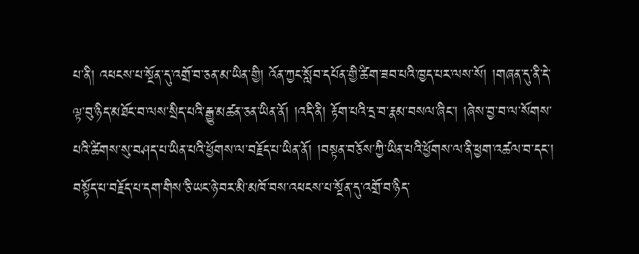པ་ནི། འཕངས་པ་སྔོན་དུ་འགྲོ་བ་ཅན་མ་ཡིན་གྱི། འོན་ཀྱང་སློབ་དཔོན་གྱི་ཚིག་ཟབ་པའི་ཁྱད་པར་ལས་སོ། །གཞན་དུ་ནི་དེ་ལྟ་བུ་ཉིད་མཐོང་བ་ལས་སྲིད་པའི་རྒྱུ་མཚན་ཅན་ཡིན་ནོ། །འདི་ནི། རྟོག་པའི་དྲ་བ་རྣམ་བསལ་ཞིང་། །ཞེས་བྱ་བ་ལ་སོགས་པའི་ཚིགས་སུ་བཤད་པ་ཡིན་པའི་ཕྱོགས་ལ་བརྗོད་པ་ཡིན་ནོ། །བསྟན་བཅོས་ཀྱི་ཡིན་པའི་ཕྱོགས་ལ་ནི་ཕྱག་འཚལ་བ་དང་། བསྟོད་པ་བརྗོད་པ་དག་གིས་ཅི་ཡང་ཉེ་བར་མི་མཁོ་བས་འཕངས་པ་སྔོན་དུ་འགྲོ་བ་ཉིད་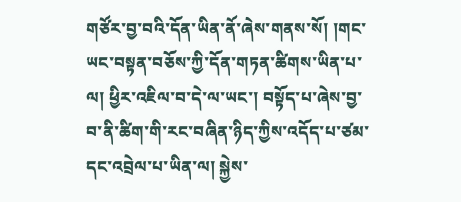གཙོར་བྱ་བའི་དོན་ཡིན་ནོ་ཞེས་གནས་སོ། །གང་ཡང་བསྟན་བཅོས་ཀྱི་དོན་གཏན་ཚིགས་ཡིན་པ་ལ། ཕྱིར་འཇིལ་བ་དེ་ལ་ཡང་། བསྟོད་པ་ཞེས་བྱ་བ་ནི་ཚིག་གི་རང་བཞིན་ཉིད་ཀྱིས་འདོད་པ་ཙམ་དང་འབྲེལ་པ་ཡིན་ལ། སྐྱེས་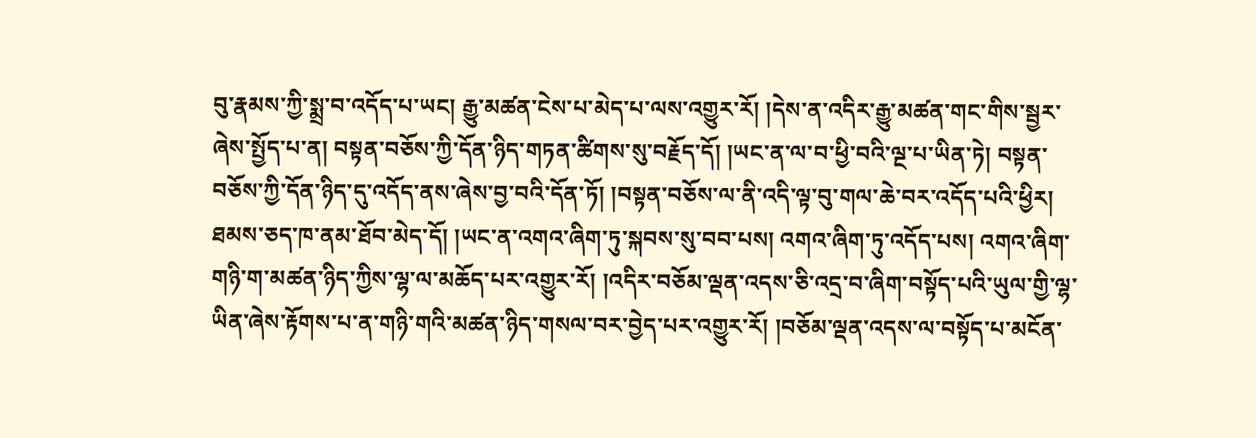བུ་རྣམས་ཀྱི་སྨྲ་བ་འདོད་པ་ཡང། རྒྱུ་མཚན་ངེས་པ་མེད་པ་ལས་འགྱུར་རོ། །དེས་ན་འདིར་རྒྱུ་མཚན་གང་གིས་སྦྱར་ཞེས་སྤྱོད་པ་ན། བསྟན་བཅོས་ཀྱི་དོན་ཉིད་གཏན་ཚིགས་སུ་བརྗོད་དོ། །ཡང་ན་ལ་བ་ཕྱི་བའི་ལྔ་པ་ཡིན་ཏེ། བསྟན་བཅོས་ཀྱི་དོན་ཉིད་དུ་འདོད་ནས་ཞེས་བྱ་བའི་དོན་ཏོ། །བསྟན་བཅོས་ལ་ནི་འདི་ལྟ་བུ་གལ་ཆེ་བར་འདོད་པའི་ཕྱིར། ཐམས་ཅད་ཁ་ནམ་ཐོབ་མེད་དོ། །ཡང་ན་འགའ་ཞིག་ཏུ་སྐབས་སུ་བབ་པས། འགའ་ཞིག་ཏུ་འདོད་པས། འགའ་ཞིག་གཉི་ག་མཚན་ཉིད་ཀྱིས་ལྷ་ལ་མཆོད་པར་འགྱུར་རོ། །འདིར་བཅོམ་ལྡན་འདས་ཅི་འདྲ་བ་ཞིག་བསྟོད་པའི་ཡུལ་གྱི་ལྷ་ཡིན་ཞེས་རྟོགས་པ་ན་གཉི་གའི་མཚན་ཉིད་གསལ་བར་བྱེད་པར་འགྱུར་རོ། །བཅོམ་ལྡན་འདས་ལ་བསྟོད་པ་མངོན་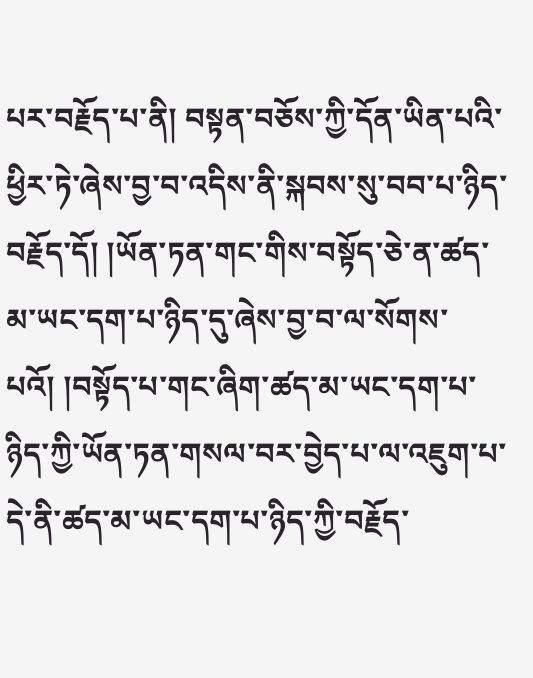པར་བརྗོད་པ་ནི། བསྟན་བཅོས་ཀྱི་དོན་ཡིན་པའི་ཕྱིར་ཏེ་ཞེས་བྱ་བ་འདིས་ནི་སྐབས་སུ་བབ་པ་ཉིད་བརྗོད་དོ། །ཡོན་ཏན་གང་གིས་བསྟོད་ཅེ་ན་ཚད་མ་ཡང་དག་པ་ཉིད་དུ་ཞེས་བྱ་བ་ལ་སོགས་པའོ། །བསྟོད་པ་གང་ཞིག་ཚད་མ་ཡང་དག་པ་ཉིད་ཀྱི་ཡོན་ཏན་གསལ་བར་བྱེད་པ་ལ་འཇུག་པ་དེ་ནི་ཚད་མ་ཡང་དག་པ་ཉིད་ཀྱི་བརྗོད་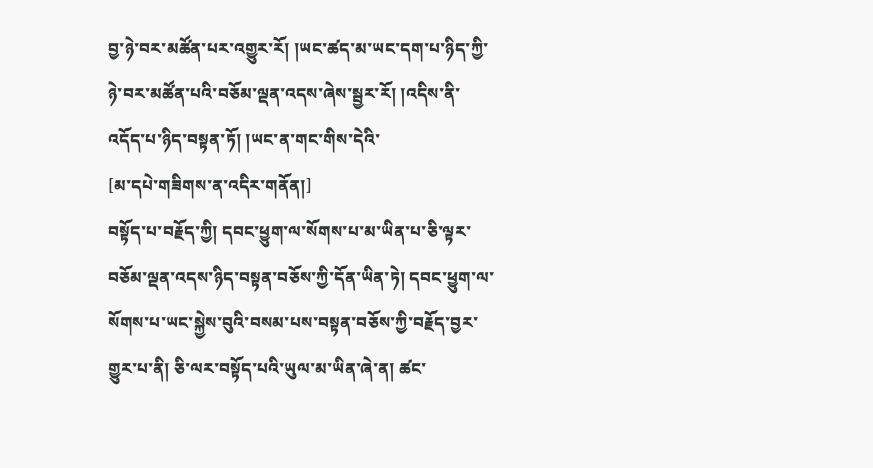བྱ་ཉེ་བར་མཚོན་པར་འགྱུར་རོ། །ཡང་ཚད་མ་ཡང་དག་པ་ཉིད་ཀྱི་ཉེ་བར་མཚོན་པའི་བཅོམ་ལྡན་འདས་ཞེས་སྦྱར་རོ། །འདིས་ནི་འདོད་པ་ཉིད་བསྟན་ཏོ། །ཡང་ན་གང་གིས་དེའི་
[མ་དཔེ་གཟིགས་ན་འདིར་གནོན།]
བསྟོད་པ་བརྗོད་ཀྱི། དབང་ཕྱུག་ལ་སོགས་པ་མ་ཡིན་པ་ཅི་ལྟར་བཅོམ་ལྡན་འདས་ཉིད་བསྟན་བཅོས་ཀྱི་དོན་ཡིན་ཏེ། དབང་ཕྱུག་ལ་སོགས་པ་ཡང་སྐྱེས་བུའི་བསམ་པས་བསྟན་བཅོས་ཀྱི་བརྗོད་བྱར་གྱུར་པ་ནི། ཅི་ལར་བསྟོད་པའི་ཡུལ་མ་ཡིན་ཞེ་ན། ཚང་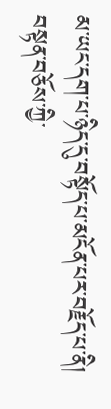མ་ཡང་དག་པ་ཉིད་དུ་བསྟོད་པ་མངོན་པར་བརྗོད་པ་ནི། བསྟན་བཅོས་ཀྱི་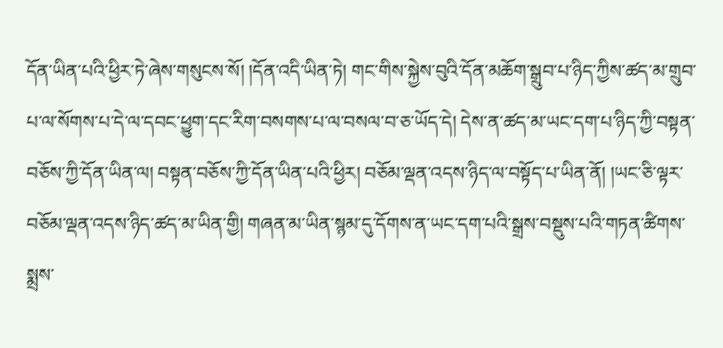དོན་ཡིན་པའི་ཕྱིར་ཏེ་ཞེས་གསུངས་སོ། །དོན་འདི་ཡིན་ཏེ། གང་གིས་སྐྱེས་བུའི་དོན་མཆོག་སྒྲུབ་པ་ཉིད་ཀྱིས་ཚད་མ་གྲུབ་པ་ལ་སོགས་པ་དེ་ལ་དབང་ཕྱུག་དང་རིག་བསགས་པ་ལ་བསལ་བ་ཅ་ཡོད་དེ། དེས་ན་ཚད་མ་ཡང་དག་པ་ཉིད་ཀྱི་བསྟན་བཅོས་ཀྱི་དོན་ཡིན་ལ། བསྟན་བཅོས་ཀྱི་དོན་ཡིན་པའི་ཕྱིར། བཅོམ་ལྡན་འདས་ཉིད་ལ་བསྟོད་པ་ཡིན་ནོ། །ཡང་ཅི་ལྟར་བཅོམ་ལྡན་འདས་ཉིད་ཚད་མ་ཡིན་གྱི། གཞན་མ་ཡིན་སྙམ་དུ་དོགས་ན་ཡང་དག་པའི་སྒྲས་བསྡུས་པའི་གཏན་ཚིགས་སྨྲས་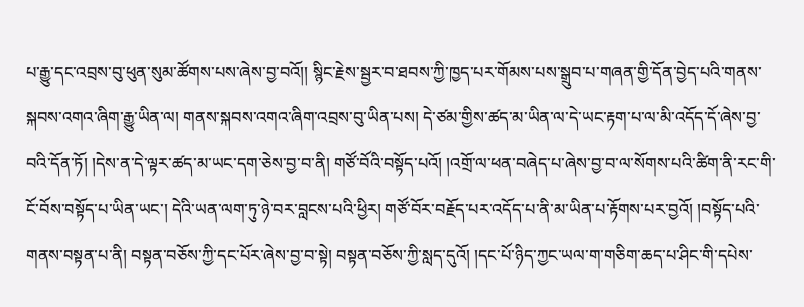པ་རྒྱུ་དང་འབྲས་བུ་ཕུན་སུམ་ཚོགས་པས་ཞེས་བྱ་བའོ།། སྙིང་རྗེས་སྦྱར་བ་ཐབས་ཀྱི་ཁྱད་པར་གོམས་པས་སྒྲུབ་པ་གཞན་གྱི་དོན་བྱེད་པའི་གནས་སྐབས་འགའ་ཞིག་རྒྱུ་ཡིན་ལ། གནས་སྐབས་འགའ་ཞིག་འབྲས་བུ་ཡིན་པས། དེ་ཙམ་གྱིས་ཚད་མ་ཡིན་ལ་དེ་ཡང་རྟག་པ་ལ་མི་འདོད་དོ་ཞེས་བྱ་བའི་དོན་ཏོ། །དེས་ན་དེ་ལྟར་ཚད་མ་ཡང་དག་ཅེས་བྱ་བ་ནི། གཙོ་བོའི་བསྟོད་པའོ། །འགྲོ་ལ་ཕན་བཞེད་པ་ཞེས་བྱ་བ་ལ་སོགས་པའི་ཚིག་ནི་རང་གི་ངོ་བོས་བསྟོད་པ་ཡིན་ཡང་། དེའི་ཡན་ལག་ཏུ་ཉེ་བར་བླངས་པའི་ཕྱིར། གཙོ་བོར་བརྗོད་པར་འདོད་པ་ནི་མ་ཡིན་པ་རྟོགས་པར་བྱའོ། །བསྟོད་པའི་གནས་བསྟན་པ་ནི། བསྟན་བཅོས་ཀྱི་དང་པོར་ཞེས་བྱ་བ་སྟེ། བསྟན་བཅོས་ཀྱི་སླད་དུའོ། །དང་པོ་ཉིད་ཀྱང་ཡལ་ག་གཅིག་ཆད་པ་ཤིང་གི་དཔེས་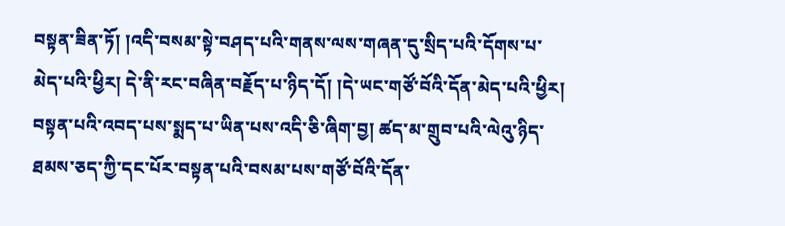བསྟན་ཟིན་ཏོ། །འདི་བསམ་སྟེ་བཤད་པའི་གནས་ལས་གཞན་དུ་སྲིད་པའི་དོགས་པ་མེད་པའི་ཕྱིར། དེ་ནི་རང་བཞིན་བརྗོད་པ་ཉིད་དོ། །དེ་ཡང་གཙོ་བོའི་དོན་མེད་པའི་ཕྱིར། བསྟན་པའི་འབད་པས་སྨད་པ་ཡིན་པས་འདི་ཅི་ཞིག་བྱ། ཚད་མ་གྲུབ་པའི་ལེའུ་ཉིད་ཐམས་ཅད་ཀྱི་དང་པོར་བསྟན་པའི་བསམ་པས་གཙོ་བོའི་དོན་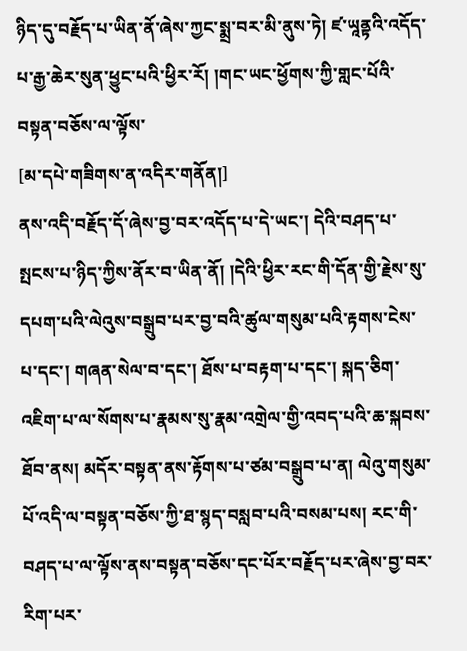ཉིད་དུ་བརྗོད་པ་ཡིན་ནོ་ཞེས་ཀྱང་སྨྲ་བར་མི་ནུས་ཏེ། ཛ་ཡཱནྟའི་འདོད་པ་རྒྱ་ཆེར་སུན་ཕྱུང་པའི་ཕྱིར་རོ། །གང་ཡང་ཕྱོགས་ཀྱི་གླང་པོའི་བསྟན་བཅོས་ལ་ལྟོས་
[མ་དཔེ་གཟིགས་ན་འདིར་གནོན།]
ནས་འདི་བརྗོད་དོ་ཞེས་བྱ་བར་འདོད་པ་དེ་ཡང་། དེའི་བཤད་པ་སྤངས་པ་ཉིད་ཀྱིས་ནོར་བ་ཡིན་ནོ། །དེའི་ཕྱིར་རང་གི་དོན་གྱི་རྗེས་སུ་དཔག་པའི་ལེའུས་བསྒྲུབ་པར་བྱ་བའི་ཚུལ་གསུམ་པའི་རྟགས་ངེས་པ་དང་། གཞན་སེལ་བ་དང་། ཐོས་པ་བརྟག་པ་དང་། སྐད་ཅིག་འཇིག་པ་ལ་སོགས་པ་རྣམས་སུ་རྣམ་འགྲེལ་གྱི་འབད་པའི་ཆ་སྐབས་ཐོབ་ནས། མདོར་བསྟན་ནས་རྟོགས་པ་ཙམ་བསྒྲུབ་པ་ན། ལེའུ་གསུམ་པོ་འདི་ལ་བསྟན་བཅོས་ཀྱི་ཐ་སྙད་བསླབ་པའི་བསམ་པས། རང་གི་བཤད་པ་ལ་ལྟོས་ནས་བསྟན་བཅོས་དང་པོར་བརྗོད་པར་ཞེས་བྱ་བར་རིག་པར་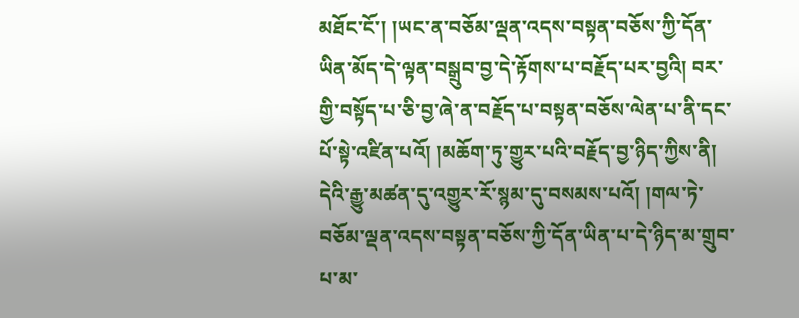མཐོང་ངོ་། །ཡང་ན་བཅོམ་ལྡན་འདས་བསྟན་བཅོས་ཀྱི་དོན་ཡིན་མོད་དེ་ལྟན་བསྒྲུབ་བྱ་དེ་རྟོགས་པ་བརྗོད་པར་བྱའི། བར་གྱི་བསྟོད་པ་ཅི་བྱ་ཞེ་ན་བརྗོད་པ་བསྟན་བཅོས་ལེན་པ་ནི་དང་པོ་སྟེ་འཛིན་པའོ། །མཆོག་ཏུ་གྱུར་པའི་བརྗོད་བྱ་ཉིད་ཀྱིས་ནི། དེའི་རྒྱུ་མཚན་དུ་འགྱུར་རོ་སྙམ་དུ་བསམས་པའོ། །གལ་ཏེ་བཅོམ་ལྡན་འདས་བསྟན་བཅོས་ཀྱི་དོན་ཡིན་པ་དེ་ཉིད་མ་གྲུབ་པ་མ་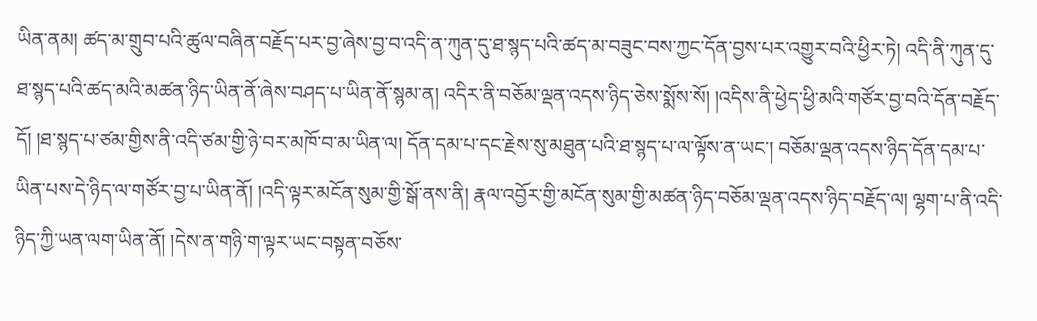ཡིན་ནམ། ཚད་མ་གྲུབ་པའི་ཚུལ་བཞིན་བརྗོད་པར་བྱ་ཞེས་བྱ་བ་འདི་ན་ཀུན་དུ་ཐ་སྙད་པའི་ཚད་མ་བཟུང་བས་ཀྱང་དོན་བྱས་པར་འགྱུར་བའི་ཕྱིར་ཏེ། འདི་ནི་ཀུན་དུ་ཐ་སྙད་པའི་ཚད་མའི་མཚན་ཉིད་ཡིན་ནོ་ཞེས་བཤད་པ་ཡིན་ནོ་སྙམ་ན། འདིར་ནི་བཅོམ་ལྡན་འདས་ཉིད་ཅེས་སྨོས་སོ། །འདིས་ནི་ཕྱེད་ཕྱི་མའི་གཙོར་བྱ་བའི་དོན་བརྗོད་དོ། །ཐ་སྙད་པ་ཙམ་གྱིས་ནི་འདི་ཙམ་གྱི་ཉེ་བར་མཁོ་བ་མ་ཡིན་ལ། དོན་དམ་པ་དང་རྗེས་སུ་མཐུན་པའི་ཐ་སྙད་པ་ལ་ལྟོས་ན་ཡང་། བཅོམ་ལྡན་འདས་ཉིད་དོན་དམ་པ་ཡིན་པས་དེ་ཉིད་ལ་གཙོར་བྱ་པ་ཡིན་ནོ། །འདི་ལྟར་མངོན་སུམ་གྱི་སྒོ་ནས་ནི། རྣལ་འབྱོར་གྱི་མངོན་སུམ་གྱི་མཚན་ཉིད་བཅོམ་ལྡན་འདས་ཉིད་བརྗོད་ལ། ལྷག་པ་ནི་འདི་ཉིད་ཀྱི་ཡན་ལག་ཡིན་ནོ། །དེས་ན་གཉི་ག་ལྟར་ཡང་བསྟན་བཅོས་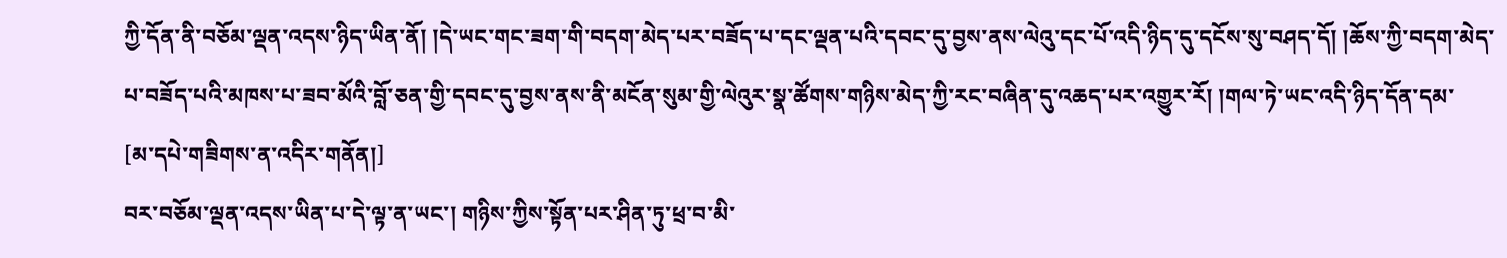ཀྱི་དོན་ནི་བཅོམ་ལྡན་འདས་ཉིད་ཡིན་ནོ། །དེ་ཡང་གང་ཟག་གི་བདག་མེད་པར་བཟོད་པ་དང་ལྡན་པའི་དབང་དུ་བྱས་ནས་ལེའུ་དང་པོ་འདི་ཉིད་དུ་དངོས་སུ་བཤད་དོ། །ཆོས་ཀྱི་བདག་མེད་པ་བཟོད་པའི་མཁས་པ་ཟབ་མོའི་བློ་ཅན་གྱི་དབང་དུ་བྱས་ནས་ནི་མངོན་སུམ་གྱི་ལེའུར་སྣ་ཚོགས་གཉིས་མེད་ཀྱི་རང་བཞིན་དུ་འཆད་པར་འགྱུར་རོ། །གལ་ཏེ་ཡང་འདི་ཉིད་དོན་དམ་
[མ་དཔེ་གཟིགས་ན་འདིར་གནོན།]
བར་བཅོམ་ལྡན་འདས་ཡིན་པ་དེ་ལྟ་ན་ཡང་། གཉིས་ཀྱིས་སྟོན་པར་ཤིན་ཏུ་ཕྲ་བ་མི་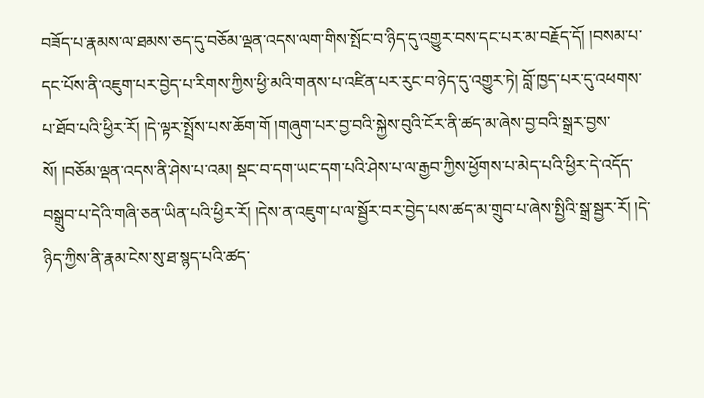བཟོད་པ་རྣམས་ལ་ཐམས་ཅད་དུ་བཅོམ་ལྡན་འདས་ལག་གིས་སྤོང་བ་ཉིད་དུ་འགྱུར་བས་དང་པར་མ་བརྗོད་དོ། །བསམ་པ་དང་པོས་ནི་འཇུག་པར་བྱེད་པ་རིགས་ཀྱིས་ཕྱི་མའི་གནས་པ་འཛིན་པར་རུང་བ་ཉེད་དུ་འགྱུར་ཏེ། བློ་ཁྱད་པར་དུ་འཕགས་པ་ཐོབ་པའི་ཕྱིར་རོ། །དེ་ལྟར་སྤྲོས་པས་ཆོག་གོ །གཞུག་པར་བྱ་བའི་སྐྱེས་བུའི་ངོར་ནི་ཚད་མ་ཞེས་བྱ་བའི་སྒྲར་བྱས་སོ། །བཅོམ་ལྡན་འདས་ནི་ཤེས་པ་འམ། སྡང་བ་དག་ཡང་དག་པའི་ཤེས་པ་ལ་རྒྱབ་ཀྱིས་ཕྱོགས་པ་མེད་པའི་ཕྱིར་དེ་འདོད་བསྒྲུབ་པ་དེའི་གཞི་ཅན་ཡིན་པའི་ཕྱིར་རོ། །དེས་ན་འཇུག་པ་ལ་སྦྱོར་བར་བྱེད་པས་ཚད་མ་གྲུབ་པ་ཞེས་སྤྱིའི་སྒྲ་སྦྱར་རོ། །དེ་ཉིད་ཀྱིས་ནི་རྣམ་ངེས་སུ་ཐ་སྙད་པའི་ཚད་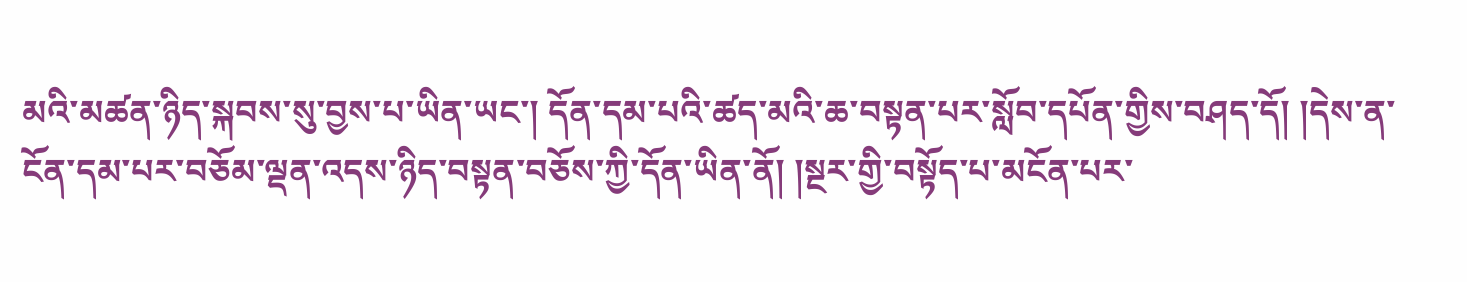མའི་མཚན་ཉིད་སྐབས་སུ་བྱས་པ་ཡིན་ཡང་། དོན་དམ་པའི་ཚད་མའི་ཆ་བསྟན་པར་སློབ་དཔོན་གྱིས་བཤད་དོ། །དེས་ན་ངོན་དམ་པར་བཅོམ་ལྡན་འདས་ཉིད་བསྟན་བཅོས་ཀྱི་དོན་ཡིན་ནོ། །སྔར་གྱི་བསྟོད་པ་མངོན་པར་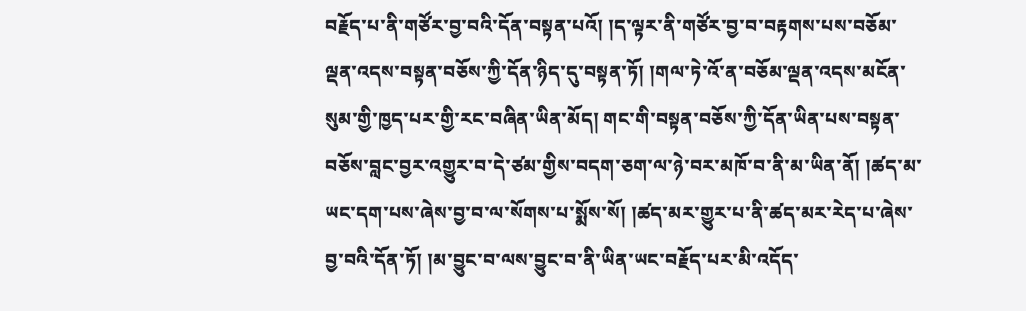བརྗོད་པ་ནི་གཙོར་བྱ་བའི་དོན་བསྟན་པའོ། །ད་ལྟར་ནི་གཙོར་བྱ་བ་བརྟགས་པས་བཅོམ་ལྡན་འདས་བསྟན་བཅོས་ཀྱི་དོན་ཉིད་དུ་བསྟན་ཏོ། །གལ་ཏེ་འོ་ན་བཅོམ་ལྡན་འདས་མངོན་སུམ་གྱི་ཁྱད་པར་གྱི་རང་བཞིན་ཡིན་མོད། གང་གི་བསྟན་བཅོས་ཀྱི་དོན་ཡིན་པས་བསྟན་བཅོས་བླང་བྱར་འགྱུར་བ་དེ་ཙམ་གྱིས་བདག་ཅག་ལ་ཉེ་བར་མཁོ་བ་ནི་མ་ཡིན་ནོ། །ཚད་མ་ཡང་དག་པས་ཞེས་བྱ་བ་ལ་སོགས་པ་སྨོས་སོ། །ཚད་མར་གྱུར་པ་ནི་ཚད་མར་རེད་པ་ཞེས་བྱ་བའི་དོན་ཏོ། །མ་བྱུང་བ་ལས་བྱུང་བ་ནི་ཡིན་ཡང་བརྗོད་པར་མི་འདོད་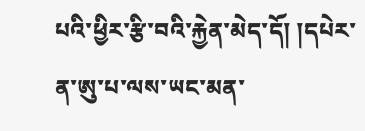པའི་ཕྱིར་རྩི་བའི་རྐྱེན་མེད་དོ། །དཔེར་ན་ཨུ་པ་ལས་ཡང་མན་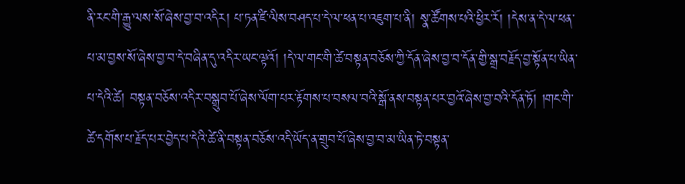ནི་རང་གི་རྒྱུ་ལས་སོ་ཞེས་བྱ་བ་འདིར། པ་ཏན་ཛི་ལིས་བཤད་པ་དེ་ལ་ཕན་པ་འཇུག་པ་ནི། སྣ་ཚོགས་པའི་ཕྱིར་རོ། །དེས་ན་དེ་ལ་ཕན་པ་མ་བྱས་སོ་ཞེས་བྱ་བ་དེ་བཞིན་དུ་འདིར་ཡང་ལྟའོ། །དེ་ལ་གང་གི་ཚེ་བསྟན་བཅོས་ཀྱི་དོན་ཞེས་བྱ་བ་དོན་གྱི་སྒྲ་བརྗོད་བྱ་སྟོན་པ་ཡིན་པ་དེའི་ཚེ། བསྟན་བཅོས་འདིར་བསྒྲུབ་པོ་ཞེས་ལོག་པར་རྟོགས་པ་བསལ་བའི་སྒོ་ནས་བསྟན་པར་བྱའོ་ཞེས་བྱ་བའི་དོན་ཏོ། །གང་གི་ཚེ་དགོས་པ་རྗོད་པར་བྱེད་པ་དེའི་ཚེ་ནི་བསྟན་བཅོས་འདི་ཡོད་ན་གྲུབ་པོ་ཞེས་བྱ་བ་མ་ཡིན་ཏེ་བསྟན་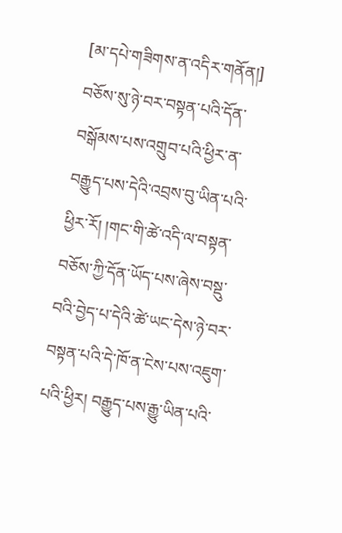[མ་དཔེ་གཟིགས་ན་འདིར་གནོན།]
བཅོས་སུ་ཉེ་བར་བསྟན་པའི་དོན་བསྒོམས་པས་འགྲུབ་པའི་ཕྱིར་ན་བརྒྱུད་པས་དེའི་འབྲས་བུ་ཡིན་པའི་ཕྱིར་རོ། །གང་གི་ཚེ་འདི་ལ་བསྟན་བཅོས་ཀྱི་དོན་ཡོད་པས་ཞེས་བསྡུ་བའི་བྱེད་པ་དེའི་ཚེ་ཡང་དེས་ཉེ་བར་བསྟན་པའི་དེ་ཁོ་ན་ངེས་པས་འཇུག་པའི་ཕྱིར། བརྒྱུད་པས་རྒྱུ་ཡིན་པའི་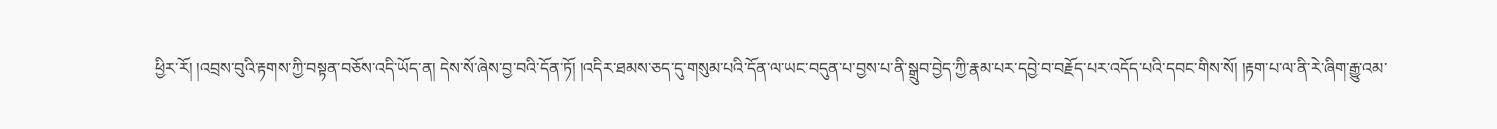ཕྱིར་རོ། །འབྲས་བུའི་རྟགས་ཀྱི་བསྟན་བཅོས་འདི་ཡོད་ན། དེས་སོ་ཞེས་བྱ་བའི་དོན་ཏོ། །འདིར་ཐམས་ཅད་དུ་གསུམ་པའི་དོན་ལ་ཡང་བདུན་པ་བྱས་པ་ནི་སྒྲུབ་བྱེད་ཀྱི་རྣམ་པར་དབྱེ་བ་བརྗོད་པར་འདོད་པའི་དབང་གིས་སོ། །རྟག་པ་ལ་ནི་རེ་ཞིག་རྒྱུ་འམ་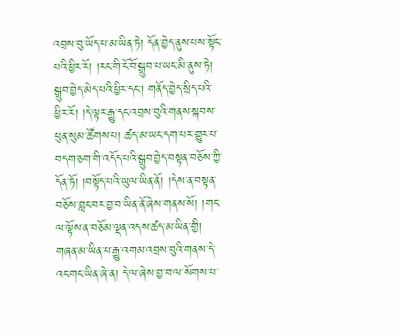འབྲས་བུ་ཡོད་པ་མ་ཡིན་ཏེ། དོན་བྱེད་ནུས་པས་སྟོང་པའི་ཕྱིར་རོ། །རང་གི་ངོ་བོ་སྒྲུབ་པ་ཡང་མི་ནུས་ཏེ། སྒྲུབ་བྱེད་མེད་པའི་ཕྱིར་དང་། གནོད་བྱེད་སྲིད་པའི་ཕྱིར་རོ། །དེ་ལྟར་རྒྱུ་དང་འབྲས་བུའི་གནས་སྐབས་ཕུན་སུམ་ཚོགས་པ། ཚད་མ་ཡང་དག་པར་གྱུར་པ་བདག་ཅག་གི་འདོད་པའི་སྒྲུབ་བྱེད་བསྟན་བཅོས་ཀྱི་དོན་ཏོ། །བསྟོད་པའི་ཡུལ་ཡིན་ནོ། །དེས་ན་བསྟན་བཅོས་བླང་བར་བྱ་བ་ཡིན་ནོ་ཞེས་གནས་སོ། །གང་ལ་ལྟོས་ན་བཅོམ་ལྡན་འདས་ཚད་མ་ཡིན་གྱི། གཞན་མ་ཡིན་པ་རྒྱུ་འགམ་འབྲས་བུའི་གནས་དེ་འང་གང་ཡིན་ཞེ་ན། དེ་ལ་ཞེས་བྱ་བ་ལ་སོགས་པ་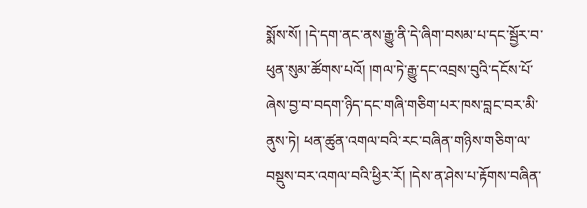སྨོས་སོ། །དེ་དག་ནང་ནས་རྒྱུ་ནི་དེ་ཞིག་བསམ་པ་དང་སྦྱོར་བ་ཕུན་སུམ་ཚོགས་པའོ། །གལ་ཏེ་རྒྱུ་དང་འབྲས་བུའི་དངོས་པོ་ཞེས་བྱ་བ་བདག་ཉིད་དང་གཞི་གཅིག་པར་ཁས་བླང་བར་མི་ནུས་ཏེ། ཕན་ཚུན་འགལ་བའི་རང་བཞིན་གཉིས་གཅིག་ལ་བསྡུས་བར་འགལ་བའི་ཕྱིར་རོ། །དེས་ན་ཤེས་པ་རྟོགས་བཞིན་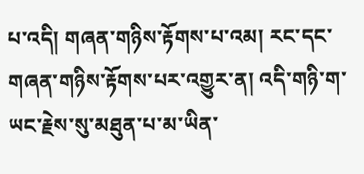པ་འདི། གཞན་གཉིས་རྟོགས་པ་འམ། རང་དང་གཞན་གཉིས་རྟོགས་པར་འགྱུར་ན། འདི་གཉི་ག་ཡང་རྗེས་སུ་མཐུན་པ་མ་ཡིན་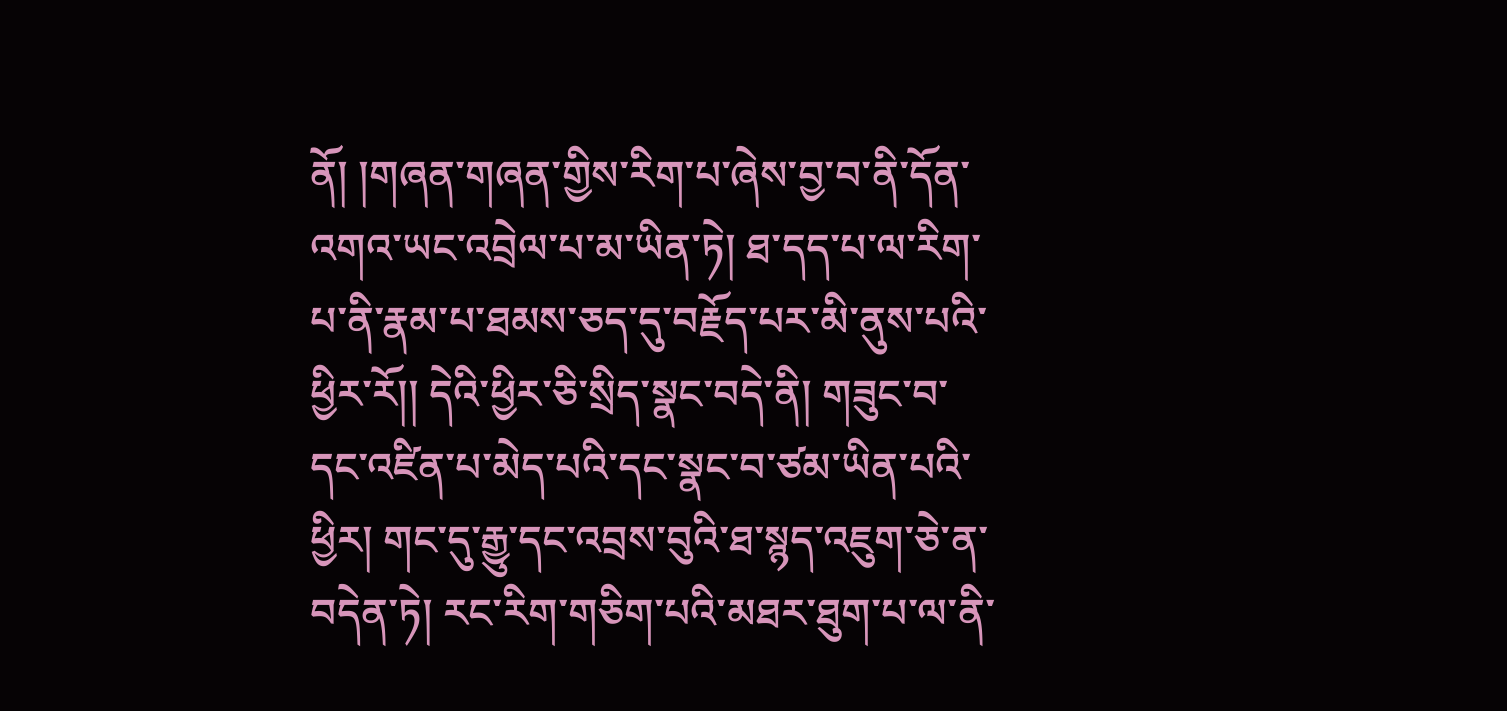ནོ། །གཞན་གཞན་གྱིས་རིག་པ་ཞེས་བྱ་བ་ནི་དོན་འགའ་ཡང་འབྲེལ་པ་མ་ཡིན་ཏེ། ཐ་དད་པ་ལ་རིག་པ་ནི་རྣམ་པ་ཐམས་ཅད་དུ་བརྗོད་པར་མི་ནུས་པའི་ཕྱིར་རོ།། དེའི་ཕྱིར་ཅི་སྲིད་སྣང་བདེ་ནི། གཟུང་བ་དང་འཛིན་པ་མེད་པའི་དང་སྣང་བ་ཙམ་ཡིན་པའི་ཕྱིར། གང་དུ་རྒྱུ་དང་འབྲས་བུའི་ཐ་སྙད་འཇུག་ཅེ་ན་བདེན་ཏེ། རང་རིག་གཅིག་པའི་མཐར་ཐུག་པ་ལ་ནི་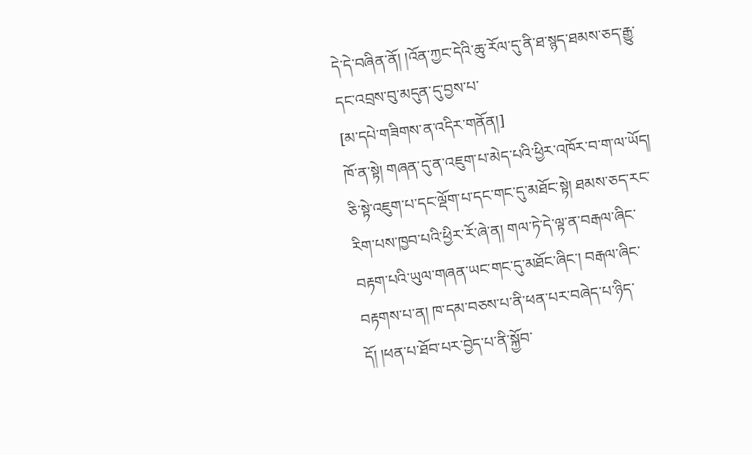དེ་དེ་བཞིན་ནོ། །འོན་ཀྱང་དེའི་ཆུ་རོལ་དུ་ནི་ཐ་སྙད་ཐམས་ཅད་རྒྱུ་དང་འབྲས་བུ་མདུན་དུ་བྱས་པ་
[མ་དཔེ་གཟིགས་ན་འདིར་གནོན།]
ཁོ་ན་སྟེ། གཞན་དུ་ན་འཇུག་པ་མེད་པའི་ཕྱིར་འཁོར་བ་ག་ལ་ཡོད། ཅི་སྟེ་འཇུག་པ་དང་ལྡོག་པ་དང་གང་དུ་མཐོང་སྟེ། ཐམས་ཅད་རང་རིག་པས་ཁྱབ་པའི་ཕྱིར་རོ་ཞེ་ན། གལ་ཏེ་དེ་ལྟ་ན་བརྒལ་ཞིང་བརྟག་པའི་ཡུལ་གཞན་ཡང་གང་དུ་མཐོང་ཞིང་། བརྒལ་ཞིང་བརྟགས་པ་ན། ཁ་དམ་བཅས་པ་ནི་ཕན་པར་བཞེད་པ་ཉིད་དོ། །ཕན་པ་ཐོབ་པར་བྱེད་པ་ནི་སྐྱོབ་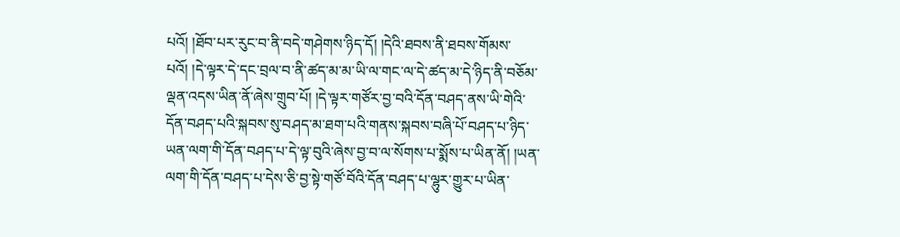པའོ། །ཐོབ་པར་རུང་བ་ནི་བདེ་གཤེགས་ཉིད་དོ། །དེའི་ཐབས་ནི་ཐབས་གོམས་པའོ། །དེ་ལྟར་དེ་དང་བྲལ་བ་ནི་ཚད་མ་མ་ཡི་ལ་གང་ལ་དེ་ཚད་མ་དེ་ཉིད་ནི་བཅོམ་ལྡན་འདས་ཡིན་ནོ་ཞེས་གྲུབ་པོ། །དེ་ལྟར་གཙོར་བྱ་བའི་དོན་བཤད་ནས་ཡི་གེའི་དོན་བཤད་པའི་སྐབས་སུ་བཤད་མ་ཐག་པའི་གནས་སྐབས་བཞི་པོ་བཤད་པ་ཉིད་ཡན་ལག་གི་དོན་བཤད་པ་དེ་ལྟ་བུའི་ཞེས་བྱ་བ་ལ་སོགས་པ་སྨོས་པ་ཡིན་ནོ། །ཡན་ལག་གི་དོན་བཤད་པ་དེས་ཅི་བྱ་སྟེ་གཙོ་བོའི་དོན་བཤད་པ་ལྷུར་གྱུར་པ་ཡིན་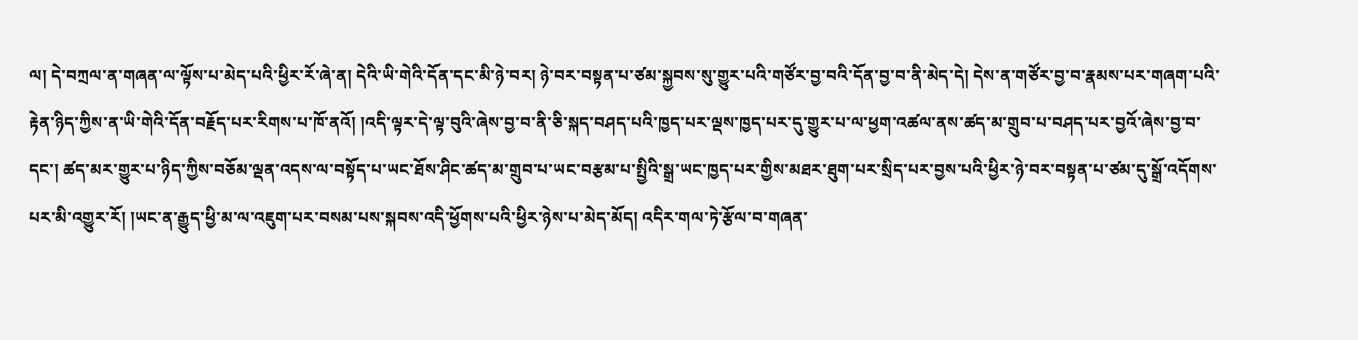ལ། དེ་བཀྲལ་ན་གཞན་ལ་ལྟོས་པ་མེད་པའི་ཕྱིར་རོ་ཞེ་ན། དེའི་ཡི་གེའི་དོན་དང་མི་ཉེ་བར། ཉེ་བར་བསྟན་པ་ཙམ་སྐྱབས་སུ་གྱུར་པའི་གཙོར་བྱ་བའི་དོན་བྱ་བ་ནི་མེད་དེ། དེས་ན་གཙོར་བྱ་བ་རྣམས་པར་གཞག་པའི་རྟེན་ཉིད་ཀྱིས་ན་ཡི་གེའི་དོན་བརྗོད་པར་རིགས་པ་ཁོ་ནའོ། །འདི་ལྟར་དེ་ལྟ་བུའི་ཞེས་བྱ་བ་ནི་ཅི་སྐད་བཤད་པའི་ཁྱད་པར་ལྡས་ཁྱད་པར་དུ་གྱུར་པ་ལ་ཕྱག་འཚལ་ནས་ཚད་མ་གྲུབ་པ་བཤད་པར་བྱའོ་ཞེས་བྱ་བ་དང་། ཚད་མར་གྱུར་པ་ཉིད་ཀྱིས་བཅོམ་ལྡན་འདས་ལ་བསྟོད་པ་ཡང་ཐོས་ཤིང་ཚད་མ་གྲུབ་པ་ཡང་བརྩམ་པ་སྤྱིའི་སྒྲ་ཡང་ཁྱད་པར་གྱིས་མཐར་ཐུག་པར་སྲིད་པར་བྱས་པའི་ཕྱིར་ཉེ་བར་བསྟན་པ་ཙམ་དུ་སྒྲོ་འདོགས་པར་མི་འགྱུར་རོ། །ཡང་ན་རྒྱུད་ཕྱི་མ་ལ་འཇུག་པར་བསམ་པས་སྐབས་འདི་ཕྱོགས་པའི་ཕྱིར་ཉེས་པ་མེད་མོད། འདིར་གལ་ཏེ་རྩོལ་བ་གཞན་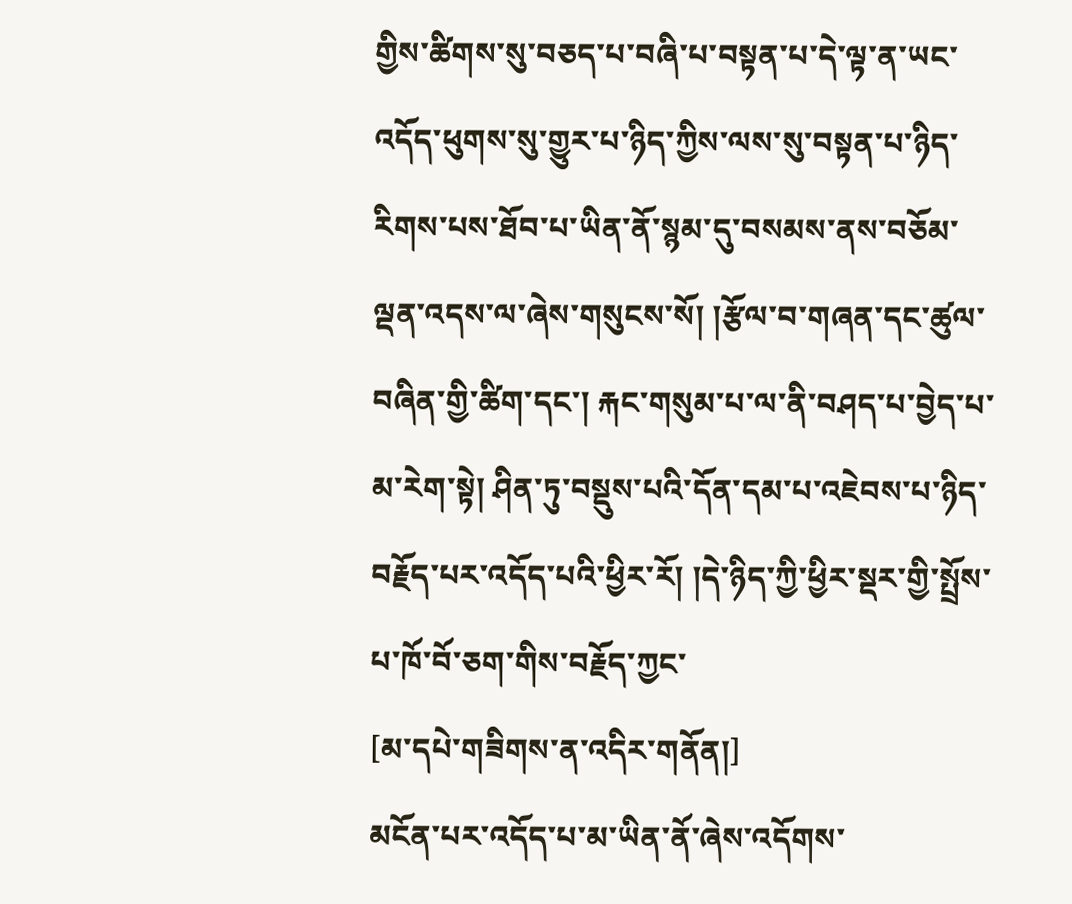གྱིས་ཚིགས་སུ་བཅད་པ་བཞི་པ་བསྟན་པ་དེ་ལྟ་ན་ཡང་འདོད་ཕུགས་སུ་གྱུར་པ་ཉིད་ཀྱིས་ལས་སུ་བསྟན་པ་ཉིད་རིགས་པས་ཐོབ་པ་ཡིན་ནོ་སྙམ་དུ་བསམས་ནས་བཅོམ་ལྡན་འདས་ལ་ཞེས་གསུངས་སོ། །རྩོལ་བ་གཞན་དང་ཚུལ་བཞིན་གྱི་ཚིག་དང་། རྐང་གསུམ་པ་ལ་ནི་བཤད་པ་བྱེད་པ་མ་རེག་སྟེ། ཤིན་ཏུ་བསྡུས་པའི་དོན་དམ་པ་འཇེབས་པ་ཉིད་བརྗོད་པར་འདོད་པའི་ཕྱིར་རོ། །དེ་ཉིད་ཀྱི་ཕྱིར་སྡར་གྱི་སྤྲོས་པ་ཁོ་བོ་ཅག་གིས་བརྗོད་ཀྱང་
[མ་དཔེ་གཟིགས་ན་འདིར་གནོན།]
མངོན་པར་འདོད་པ་མ་ཡིན་ནོ་ཞེས་འདོགས་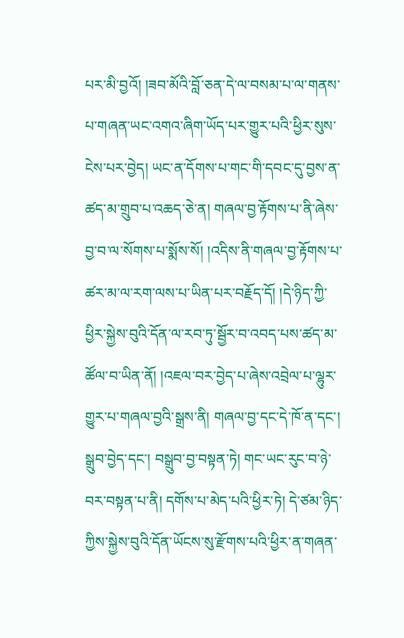པར་མི་བྱའོ། །ཟབ་མོའི་བློ་ཅན་དེ་ལ་བསམ་པ་ལ་གནས་པ་གཞན་ཡང་འགའ་ཞིག་ཡོད་པར་གྱུར་པའི་ཕྱིར་སུས་ངེས་པར་བྱེད། ཡང་ན་དོགས་པ་གང་གི་དབང་དུ་བྱས་ན་ཚད་མ་གྲུབ་པ་འཆད་ཅེ་ན། གཞལ་བྱ་རྟོགས་པ་ནི་ཞེས་བྱ་བ་ལ་སོགས་པ་སྨོས་སོ། །འདིས་ནི་གཞལ་བྱ་རྟོགས་པ་ཚར་མ་ལ་རག་ལས་པ་ཡིན་པར་བརྗོད་དོ། །དེ་ཉིད་ཀྱི་ཕྱིར་སྐྱེས་བུའི་དོན་ལ་རབ་ཏུ་སྦྱོར་བ་འབད་པས་ཚད་མ་ཚོལ་བ་ཡིན་ནོ། །འཇལ་བར་བྱེད་པ་ཞེས་འབྲེལ་པ་ལྷུར་གྱུར་པ་གཞལ་བྱའི་སྒྲས་ནི། གཞལ་བྱ་དང་དེ་ཁོ་ན་དང་། སྒྲུབ་བྱེད་དང་། བསྒྲུབ་བྱ་བསྟན་ཏེ། གང་ཡང་རུང་བ་ཉེ་བར་བསྟན་པ་ནི། དགོས་པ་མེད་པའི་ཕྱིར་ཏེ། དེ་ཙམ་ཉིད་ཀྱིས་སྐྱེས་བུའི་དོན་ཡོངས་སུ་རྫོགས་པའི་ཕྱིར་ན་གཞན་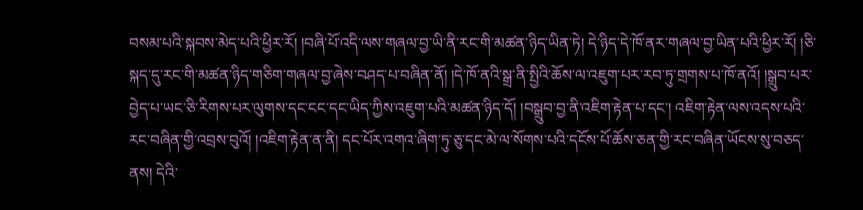བསམ་པའི་སྐབས་མེད་པའི་ཕྱིར་རོ། །བཞི་པོ་འདི་ལས་གཞལ་བྱ་ཡི་ནི་རང་གི་མཚན་ཉིད་ཡིན་ཏེ། དེ་ཉིད་དེ་ཁོ་ནར་གཞལ་བྱ་ཡིན་པའི་ཕྱིར་རོ། །ཅི་སྐད་དུ་རང་གི་མཚན་ཉིད་གཅིག་གཞལ་བྱ་ཞེས་བཤད་པ་བཞིན་ནོ། །དེ་ཁོ་ནའི་སྒྲ་ནི་སྤྱིའི་ཆོས་ལ་འཇུག་པར་རབ་ཏུ་གྲགས་པ་ཁོ་ནའོ། །སྒྲུབ་པར་བྱེད་པ་ཡང་ཅི་རིགས་པར་ལུགས་དང་ངང་དང་ཡིད་ཀྱིས་འཇུག་པའི་མཚན་ཉིད་དོ། །བསྒྲུབ་བྱ་ནི་འཇིག་རྟེན་པ་དང་། འཇིག་རྟེན་ལས་འདས་པའི་རང་བཞིན་གྱི་འབྲས་བུའོ། །འཇིག་རྟེན་ན་ནི། དང་པོར་འགའ་ཞིག་ཏུ་ཅུ་དང་མེ་ལ་སོགས་པའི་དངོས་པོ་ཆོས་ཅན་གྱི་རང་བཞིན་ཡོངས་སུ་བཅད་ནས། དེའི་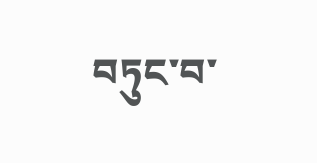བཏུང་བ་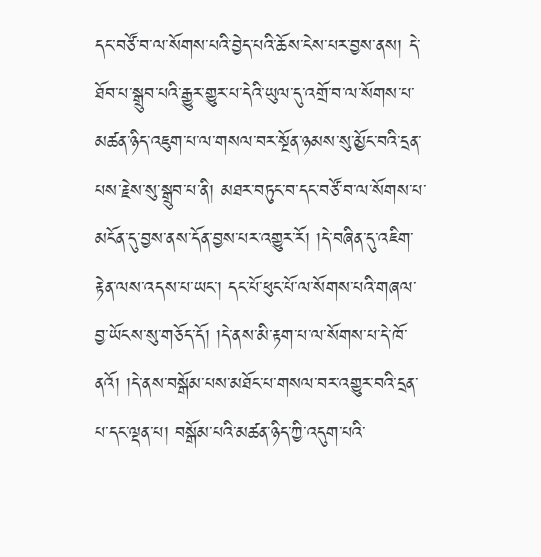དང་བཙོ་བ་ལ་སོགས་པའི་བྱེད་པའི་ཆོས་ངེས་པར་བྱས་ནས། དེ་ཐོབ་པ་སྒྲུབ་པའི་རྒྱུར་གྱུར་པ་དེའི་ཡུལ་དུ་འགྲོ་བ་ལ་སོགས་པ་མཚན་ཉིད་འཇུག་པ་ལ་གསལ་བར་སྔོན་ཉམས་སུ་མྱོང་བའི་དྲན་པས་རྗེས་སུ་སྒྲུབ་པ་ནི། མཐར་བཏུང་བ་དང་བཙོ་བ་ལ་སོགས་པ་མངོན་དུ་བྱས་ནས་དོན་བྱས་པར་འགྱུར་རོ། །དེ་བཞིན་དུ་འཇིག་རྟེན་ལས་འདས་པ་ཡང་། དང་པོ་ཕུང་པོ་ལ་སོགས་པའི་གཞལ་བྱ་ཡོངས་སུ་གཅོད་དོ། །དེ་ནས་མི་རྟག་པ་ལ་སོགས་པ་དེ་ཁོ་ནའོ། །དེ་ནས་བསྒོམ་པས་མཐོང་པ་གསལ་བར་འགྱུར་བའི་དྲན་པ་དང་ལྡན་པ། བསྒོམ་པའི་མཚན་ཉིད་ཀྱི་འདུག་པའི་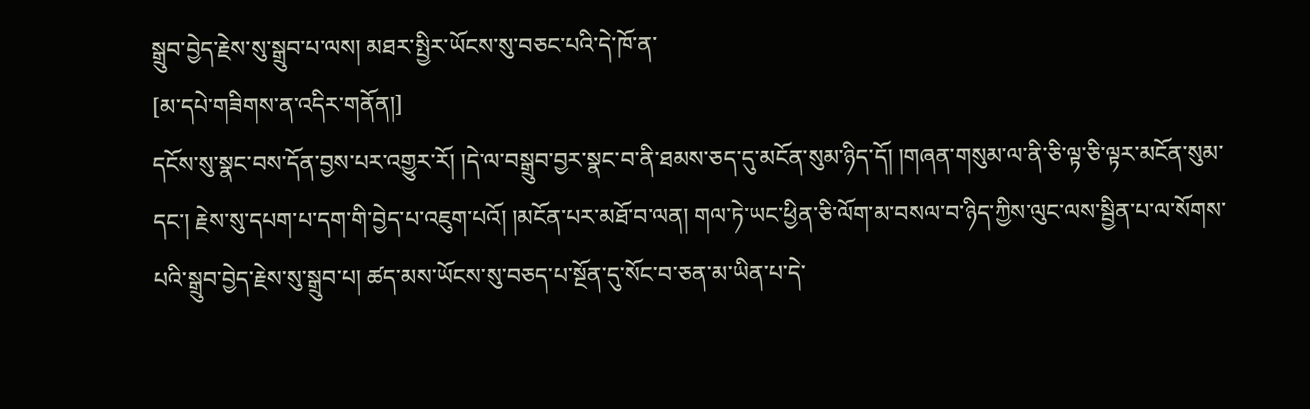སྒྲུབ་བྱེད་རྗེས་སུ་སྒྲུབ་པ་ལས། མཐར་སྤྱིར་ཡོངས་སུ་བཅང་པའི་དེ་ཁོ་ན་
[མ་དཔེ་གཟིགས་ན་འདིར་གནོན།]
དངོས་སུ་སྣང་བས་དོན་བྱས་པར་འགྱུར་རོ། །དེ་ལ་བསྒྲུབ་བྱར་སྣང་བ་ནི་ཐམས་ཅད་དུ་མངོན་སུམ་ཉིད་དོ། །གཞན་གསུམ་ལ་ནི་ཅི་ལྟ་ཅི་ལྟར་མངོན་སུམ་དང་། རྗེས་སུ་དཔག་པ་དག་གི་བྱེད་པ་འཇུག་པའོ། །མངོན་པར་མཐོ་བ་ལན། གལ་ཏེ་ཡང་ཕྱིན་ཅི་ལོག་མ་བསལ་བ་ཉིད་ཀྱིས་ལུང་ལས་སྦྱིན་པ་ལ་སོགས་པའི་སྒྲུབ་བྱེད་རྗེས་སུ་སྒྲུབ་པ། ཚད་མས་ཡོངས་སུ་བཅད་པ་སྔོན་དུ་སོང་བ་ཅན་མ་ཡིན་པ་དེ་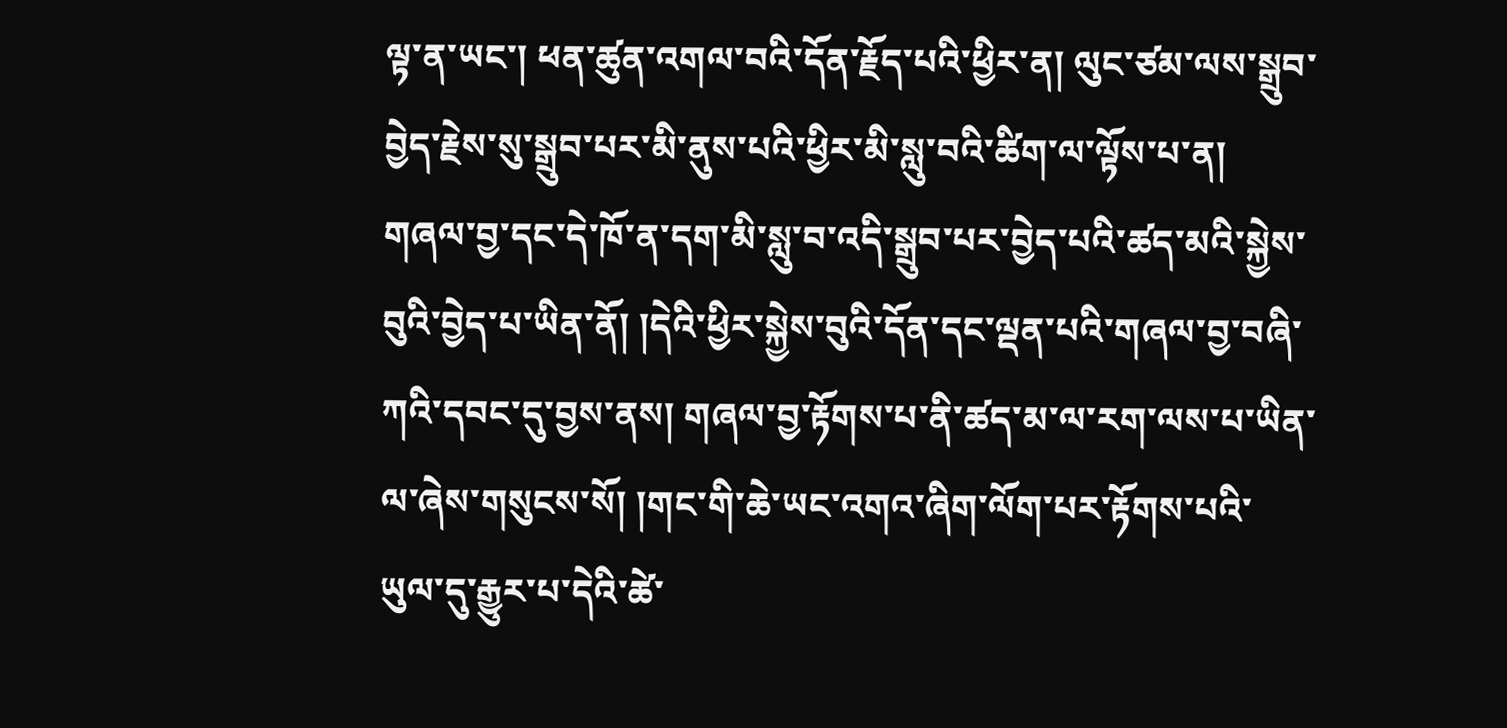ལྟ་ན་ཡང་། ཕན་ཚུན་འགལ་བའི་དོན་རྗོད་པའི་ཕྱིར་ན། ལུང་ཙམ་ལས་སྒྲུབ་བྱེད་རྗེས་སུ་སྒྲུབ་པར་མི་ནུས་པའི་ཕྱིར་མི་སླུ་བའི་ཚིག་ལ་ལྟོས་པ་ན། གཞལ་བྱ་དང་དེ་ཁོ་ན་དག་མི་སླུ་བ་འདི་སྒྲུབ་པར་བྱེད་པའི་ཚད་མའི་སྐྱེས་བུའི་བྱེད་པ་ཡིན་ནོ། །དེའི་ཕྱིར་སྐྱེས་བུའི་དོན་དང་ལྡན་པའི་གཞལ་བྱ་བཞི་ཀའི་དབང་དུ་བྱས་ནས། གཞལ་བྱ་རྟོགས་པ་ནི་ཚད་མ་ལ་རག་ལས་པ་ཡིན་ལ་ཞེས་གསུངས་སོ། །གང་གི་ཆེ་ཡང་འགའ་ཞིག་ལོག་པར་རྟོགས་པའི་ཡུལ་དུ་རྒྱུར་པ་དེའི་ཚེ་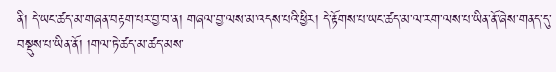ནི། དེ་ཡང་ཚད་མ་གཞན་བརྟག་པར་བྱ་བ་ན། གཞལ་བྱ་ལས་མ་འདས་པའི་ཕྱིར། དེ་རྟོགས་པ་ཡང་ཚད་མ་ལ་རག་ལས་པ་ཡིན་ནོ་ཞེས་གནད་དུ་བསྡུས་པ་ཡིན་ནོ། །གལ་ཏེ་ཚད་མ་ཚད་མས་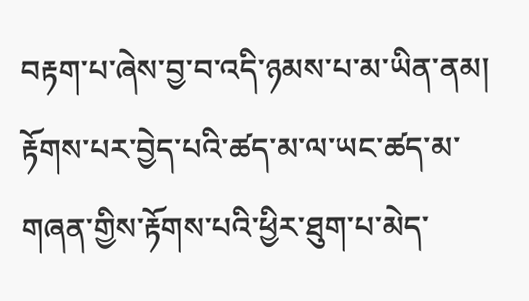བརྟག་པ་ཞེས་བྱ་བ་འདི་ཉམས་པ་མ་ཡིན་ནམ། རྟོགས་པར་བྱེད་པའི་ཚད་མ་ལ་ཡང་ཚད་མ་གཞན་གྱིས་རྟོགས་པའི་ཕྱིར་ཐུག་པ་མེད་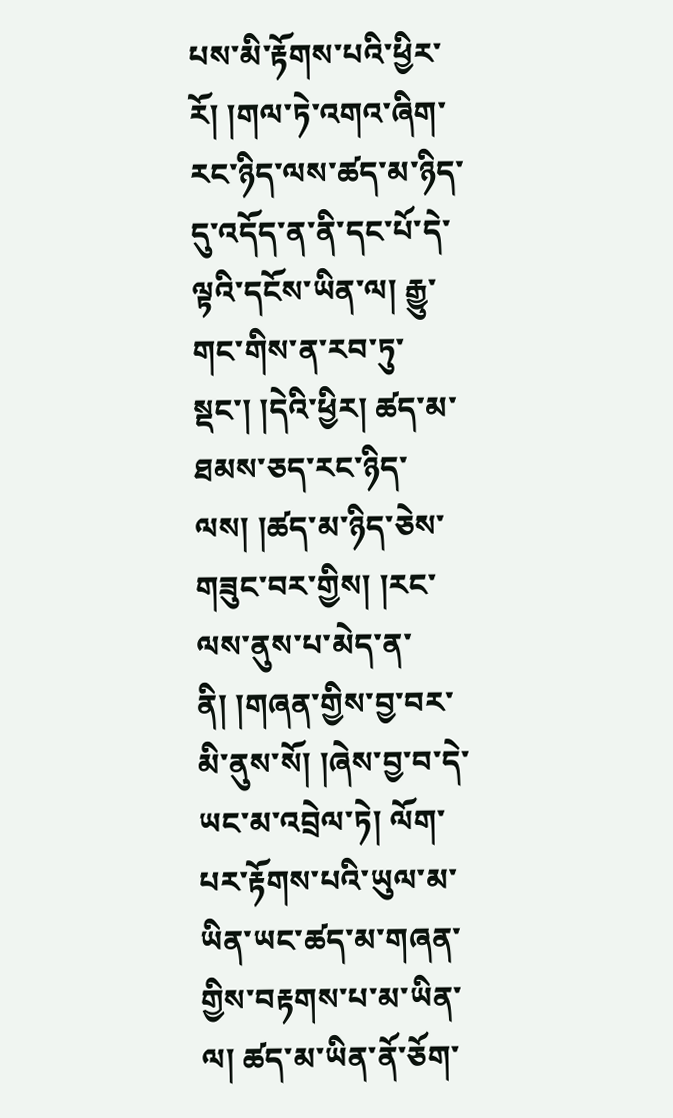པས་མི་རྟོགས་པའི་ཕྱིར་རོ། །གལ་ཏེ་འགའ་ཞིག་རང་ཉིད་ལས་ཚད་མ་ཉིད་དུ་འདོད་ན་ནི་དང་པོ་དེ་ལྟའི་དངོས་ཡིན་ལ། རྒྱུ་གང་གིས་ན་རབ་ཏུ་སྡང་། །དེའི་ཕྱིར། ཚད་མ་ཐམས་ཅད་རང་ཉིད་ལས། །ཚད་མ་ཉིད་ཅེས་གཟུང་བར་གྱིས། །རང་ལས་ནུས་པ་མེད་ན་ནི། །གཞན་གྱིས་བྱ་བར་མི་ནུས་སོ། །ཞེས་བྱ་བ་དེ་ཡང་མ་འབྲེལ་ཏེ། ལོག་པར་རྟོགས་པའི་ཡུལ་མ་ཡིན་ཡང་ཚད་མ་གཞན་གྱིས་བརྟགས་པ་མ་ཡིན་ལ། ཚད་མ་ཡིན་ནོ་ཅོག་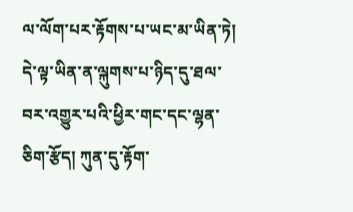ལ་ལོག་པར་རྟོགས་པ་ཡང་མ་ཡིན་ཏེ། དེ་ལྟ་ཡིན་ན་ལྐུགས་པ་ཉིད་དུ་ཐལ་བར་འགྱུར་པའི་ཕྱིར་གང་དང་ལྷན་ཅིག་རྩོད། ཀུན་དུ་རྟོག་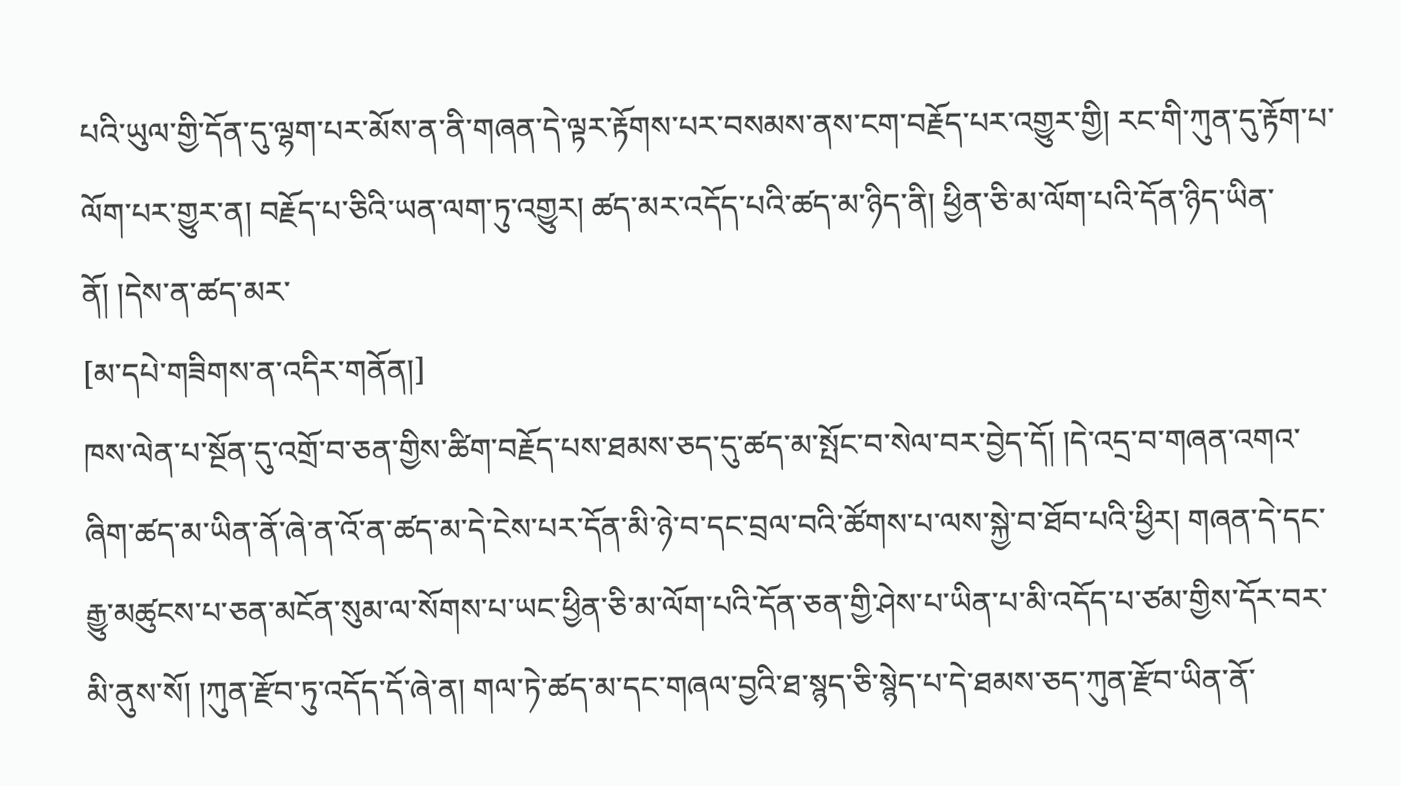པའི་ཡུལ་གྱི་དོན་དུ་ལྷག་པར་མོས་ན་ནི་གཞན་དེ་ལྟར་རྟོགས་པར་བསམས་ནས་ངག་བརྗོད་པར་འགྱུར་གྱི། རང་གི་ཀུན་དུ་རྟོག་པ་ལོག་པར་གྱུར་ན། བརྗོད་པ་ཅིའི་ཡན་ལག་ཏུ་འགྱུར། ཚད་མར་འདོད་པའི་ཚད་མ་ཉིད་ནི། ཕྱིན་ཅི་མ་ལོག་པའི་དོན་ཉིད་ཡིན་ནོ། །དེས་ན་ཚད་མར་
[མ་དཔེ་གཟིགས་ན་འདིར་གནོན།]
ཁས་ལེན་པ་སྔོན་དུ་འགྲོ་བ་ཅན་གྱིས་ཚིག་བརྗོད་པས་ཐམས་ཅད་དུ་ཚད་མ་སྤོང་བ་སེལ་བར་བྱེད་དོ། །དེ་འདྲ་བ་གཞན་འགའ་ཞིག་ཚད་མ་ཡིན་ནོ་ཞེ་ན་འོ་ན་ཚད་མ་དེ་ངེས་པར་དོན་མི་ཉེ་བ་དང་བྲལ་བའི་ཚོགས་པ་ལས་སྐྱེ་བ་ཐོབ་པའི་ཕྱིར། གཞན་དེ་དང་རྒྱུ་མཚུངས་པ་ཅན་མངོན་སུམ་ལ་སོགས་པ་ཡང་ཕྱིན་ཅི་མ་ལོག་པའི་དོན་ཅན་གྱི་ཤེས་པ་ཡིན་པ་མི་འདོད་པ་ཙམ་གྱིས་དོར་བར་མི་ནུས་སོ། །ཀུན་རྫོབ་ཏུ་འདོད་དོ་ཞེ་ན། གལ་ཏེ་ཚད་མ་དང་གཞལ་བྱའི་ཐ་སྙད་ཅི་སྙེད་པ་དེ་ཐམས་ཅད་ཀུན་རྫོབ་ཡིན་ནོ་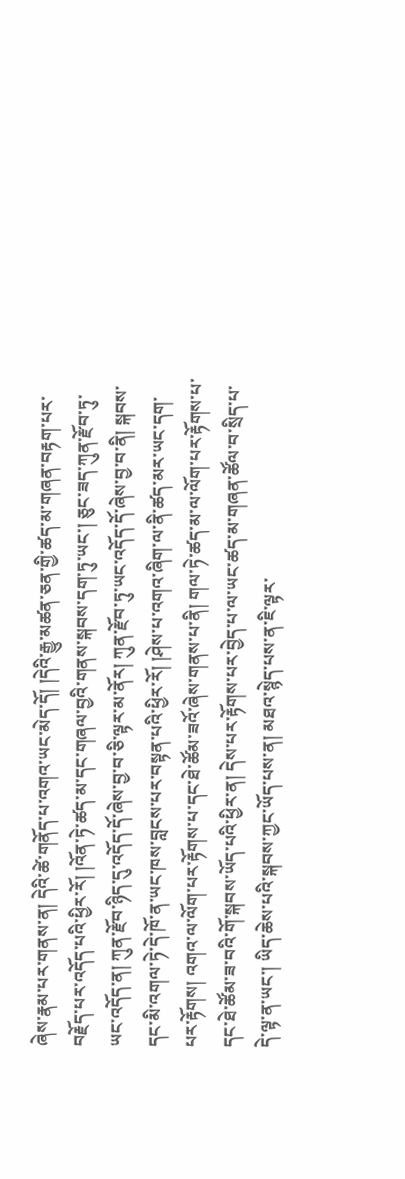ཞེས་རྣམ་པར་གནས་ན། དེའི་ཚེ་གནོད་པ་འགའ་ཡང་མེད་དོ། །དེའི་རྒྱུ་མཚན་ཅན་གྱི་ཚད་མ་གཞན་བརྟག་པར་བརྗོད་པར་འདོད་པའི་ཕྱིར་རོ། །འོན་ཏེ་ཚད་མ་དང་གཞལ་བྱའི་གནས་སྐབས་དག་ཏུ་ཡང་། ཅུང་ཟད་ཀུན་རྫོབ་ཏུ་ཡང་འདོད་ན། ཀུན་རྫོབ་ཉིད་དུ་འདོད་དོ་ཞེས་བྱ་བ་ཅི་ལྟར་མ་ནོར། ཀུན་རྫོབ་ཏུ་ཡང་འདོད་དོ་ཞེས་བྱ་བ་ནི། སྐབས་དང་མི་འགལ་ཏེ་དེ་ཁོ་ན་ཡང་ཁས་བླངས་པར་བསྟན་པའི་ཕྱིར་རོ། །ཤེས་པ་འགའ་ཞིག་ལ་ནི་ཚད་མར་ཡང་དག་པར་རྟོགས། འགའ་ལ་ལོག་པར་རྟོགས་པ་དང་ཐེ་ཚོམ་ཟའོ་ཞེས་གནས་པ་ནི། གལ་ཏེ་ཚད་མ་ལ་ལོག་པར་རྟོགས་པ་དང་ཐེ་ཚོམ་ཟ་བའི་གོ་སྐབས་ཡོད་པའི་ཕྱིར་ན། དེས་པར་རྟོགས་པར་བྱེད་པ་ལ་ཡང་ཚད་མ་གཞན་ཚོལ་བ་སྲིད་པ་དེ་ལྟ་ན་ཡང་། ཡིད་ཆེས་པའི་སྐབས་ཀྱང་ཡོད་པས་ན། མཐའ་སྙེད་པས་ན་ཇི་ལྟར་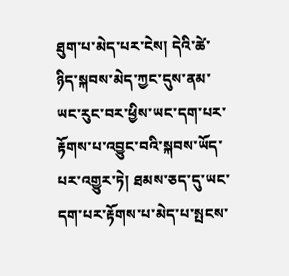ཐུག་པ་མེད་པར་ངེས། དེའི་ཚེ་ཉིད་སྐབས་མེད་ཀྱང་དུས་ནམ་ཡང་རུང་བར་ཕྱིས་ཡང་དག་པར་རྟོགས་པ་འབྱུང་བའི་སྐབས་ཡོད་པར་འགྱུར་ཏེ། ཐམས་ཅད་དུ་ཡང་དག་པར་རྟོགས་པ་མེད་པ་སྤངས་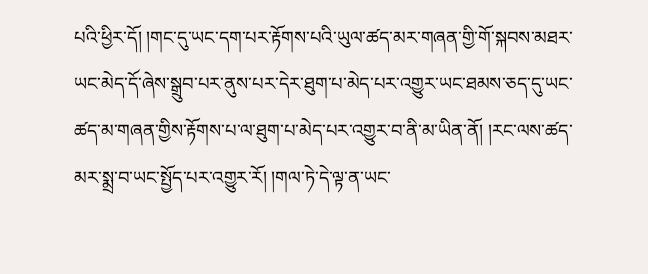པའི་ཕྱིར་དོ། །གང་དུ་ཡང་དག་པར་རྟོགས་པའི་ཡུལ་ཚད་མར་གཞན་གྱི་གོ་སྐབས་མཐར་ཡང་མེད་དོ་ཞེས་སྒྲུབ་པར་ནུས་པར་དེར་ཐུག་པ་མེད་པར་འགྱུར་ཡང་ཐམས་ཅད་དུ་ཡང་ཚད་མ་གཞན་གྱིས་རྟོགས་པ་ལ་ཐུག་པ་མེད་པར་འགྱུར་བ་ནི་མ་ཡིན་ནོ། །རང་ལས་ཚད་མར་སྨྲ་བ་ཡང་སྤྱོད་པར་འགྱུར་རོ། །གལ་ཏེ་དེ་ལྟ་ན་ཡང་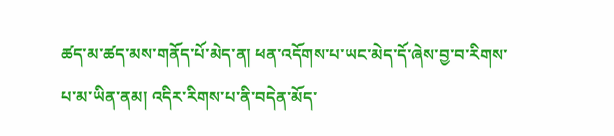ཚད་མ་ཚད་མས་གནོད་པོ་མེད་ན། ཕན་འདོགས་པ་ཡང་མེད་དོ་ཞེས་བྱ་བ་རིགས་པ་མ་ཡིན་ནམ། འདིར་རིགས་པ་ནི་བདེན་མོད་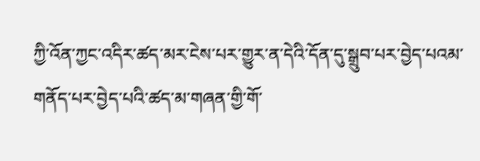ཀྱི་འོན་ཀྱང་འདིར་ཚད་མར་ངེས་པར་གྱུར་ན་དེའི་དོན་དུ་སྒྲུབ་པར་བྱེད་པའམ་གནོད་པར་བྱེད་པའི་ཚད་མ་གཞན་གྱི་གོ་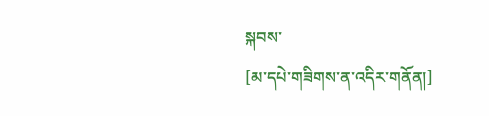སྐབས་
[མ་དཔེ་གཟིགས་ན་འདིར་གནོན།]